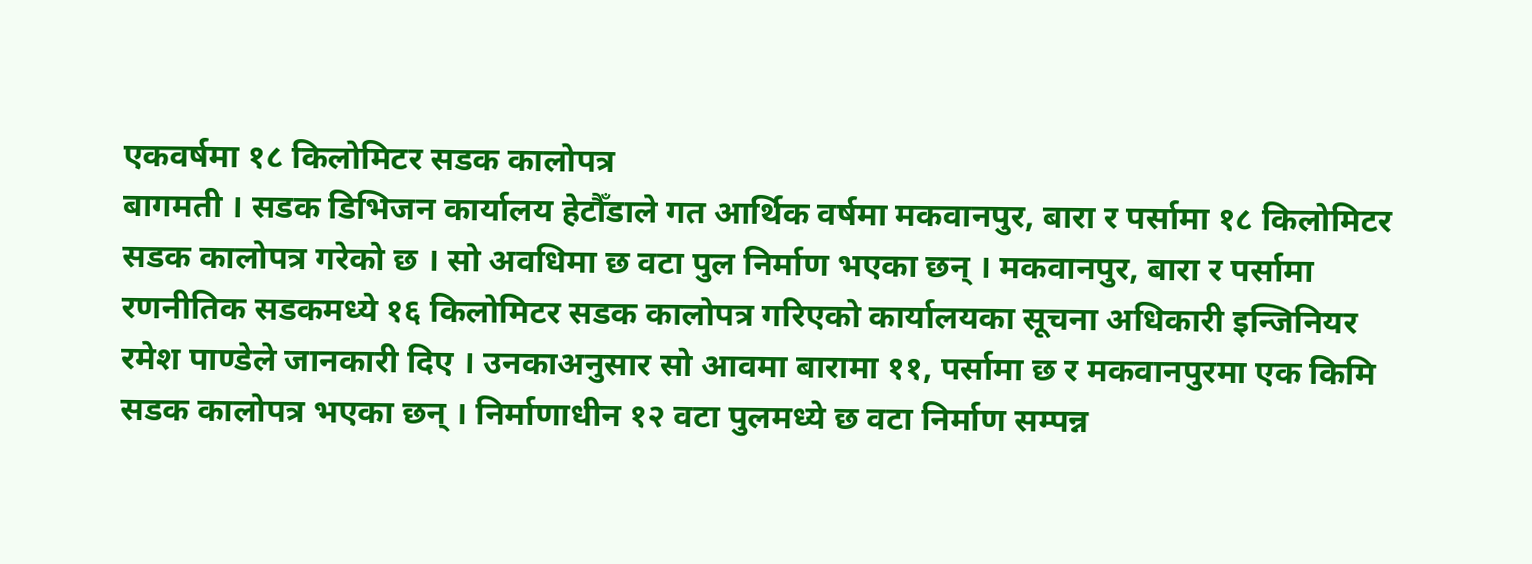एकवर्षमा १८ किलोमिटर सडक कालोपत्र
बागमती । सडक डिभिजन कार्यालय हेटौँडाले गत आर्थिक वर्षमा मकवानपुर, बारा र पर्सामा १८ किलोमिटर सडक कालोपत्र गरेको छ । सो अवधिमा छ वटा पुल निर्माण भएका छन् । मकवानपुर, बारा र पर्सामा रणनीतिक सडकमध्ये १६ किलोमिटर सडक कालोपत्र गरिएको कार्यालयका सूचना अधिकारी इन्जिनियर रमेश पाण्डेले जानकारी दिए । उनकाअनुसार सो आवमा बारामा ११, पर्सामा छ र मकवानपुरमा एक किमि सडक कालोपत्र भएका छन् । निर्माणाधीन १२ वटा पुलमध्ये छ वटा निर्माण सम्पन्न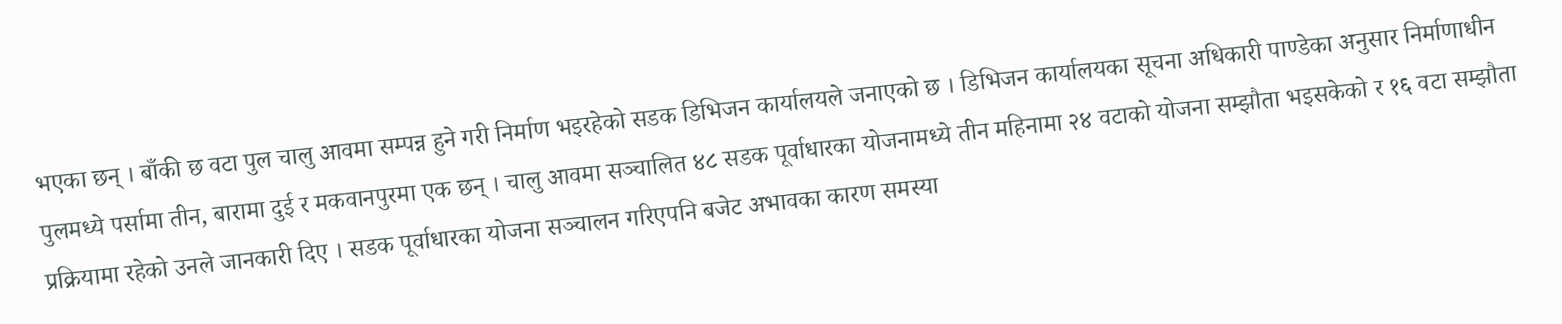भएका छन् । बाँकी छ वटा पुल चालु आवमा सम्पन्न हुने गरी निर्माण भइरहेको सडक डिभिजन कार्यालयले जनाएको छ । डिभिजन कार्यालयका सूचना अधिकारी पाण्डेका अनुसार निर्माणाधीन पुलमध्ये पर्सामा तीन, बारामा दुई र मकवानपुरमा एक छन् । चालु आवमा सञ्चालित ४८ सडक पूर्वाधारका योजनामध्ये तीन महिनामा २४ वटाको योजना सम्झौता भइसकेको र १६ वटा सम्झौता प्रक्रियामा रहेको उनले जानकारी दिए । सडक पूर्वाधारका योजना सञ्चालन गरिएपनि बजेट अभावका कारण समस्या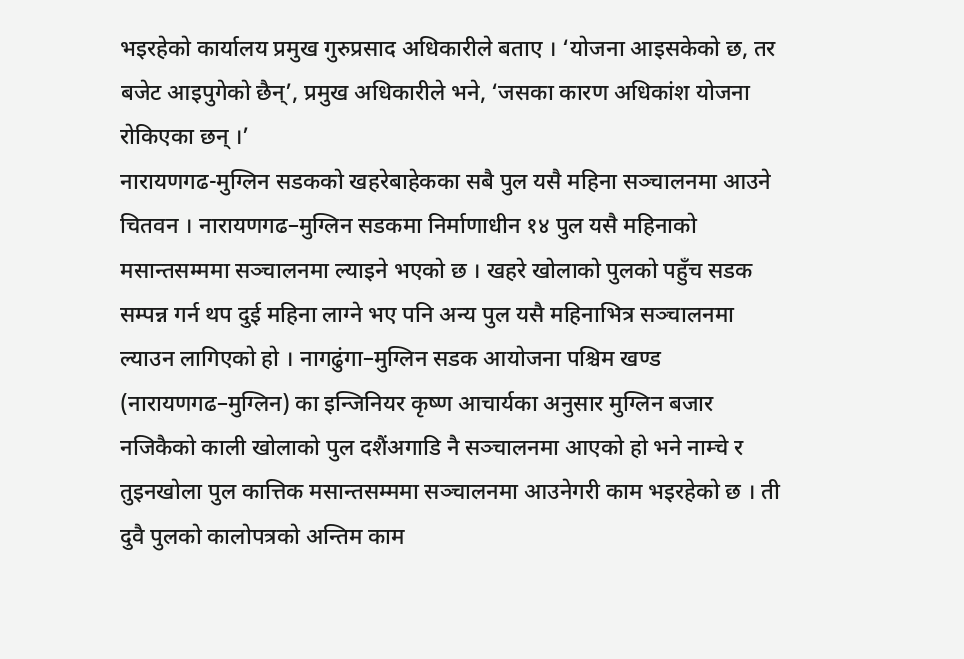भइरहेको कार्यालय प्रमुख गुरुप्रसाद अधिकारीले बताए । ‘योजना आइसकेको छ, तर बजेट आइपुगेको छैन्’, प्रमुख अधिकारीले भने, ‘जसका कारण अधिकांश योजना रोकिएका छन् ।’
नारायणगढ-मुग्लिन सडकको खहरेबाहेकका सबै पुल यसै महिना सञ्चालनमा आउने
चितवन । नारायणगढ–मुग्लिन सडकमा निर्माणाधीन १४ पुल यसै महिनाको मसान्तसम्ममा सञ्चालनमा ल्याइने भएको छ । खहरे खोलाको पुलको पहुँच सडक सम्पन्न गर्न थप दुई महिना लाग्ने भए पनि अन्य पुल यसै महिनाभित्र सञ्चालनमा ल्याउन लागिएको हो । नागढुंगा–मुग्लिन सडक आयोजना पश्चिम खण्ड (नारायणगढ–मुग्लिन) का इन्जिनियर कृष्ण आचार्यका अनुसार मुग्लिन बजार नजिकैको काली खोलाको पुल दशैंअगाडि नै सञ्चालनमा आएको हो भने नाम्चे र तुइनखोला पुल कात्तिक मसान्तसम्ममा सञ्चालनमा आउनेगरी काम भइरहेको छ । ती दुवै पुलको कालोपत्रको अन्तिम काम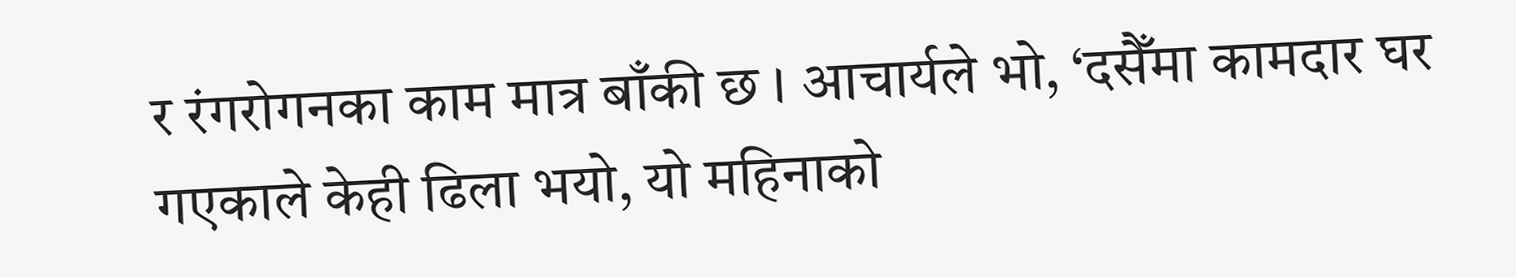र रंगरोगनका काम मात्र बाँकी छ । आचार्यले भो, ‘दसैँमा कामदार घर गएकाले केही ढिला भयो, यो महिनाको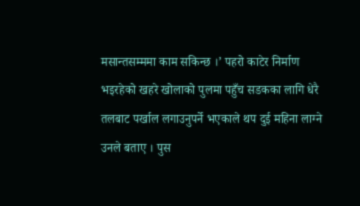मसान्तसम्ममा काम सकिन्छ ।’ पहरो काटेर निर्माण भइरहेको खहरे खोलाको पुलमा पहुँच सडकका लागि धेरै तलबाट पर्खाल लगाउनुपर्ने भएकाले थप दुई महिना लाग्ने उनले बताए । पुस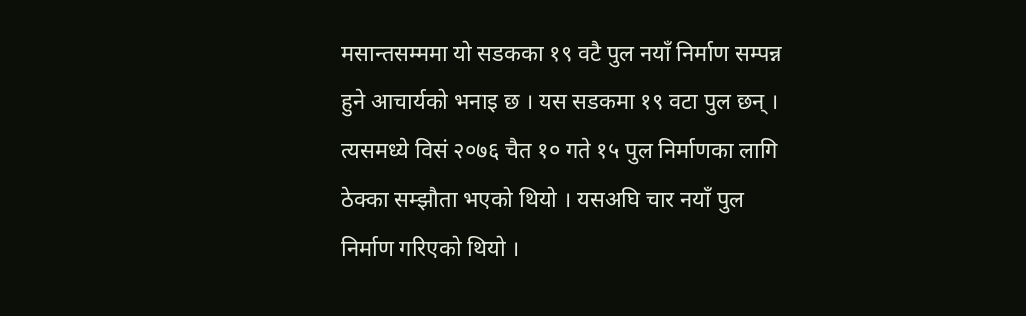मसान्तसम्ममा यो सडकका १९ वटै पुल नयाँ निर्माण सम्पन्न हुने आचार्यको भनाइ छ । यस सडकमा १९ वटा पुल छन् । त्यसमध्ये विसं २०७६ चैत १० गते १५ पुल निर्माणका लागि ठेक्का सम्झौता भएको थियो । यसअघि चार नयाँ पुल निर्माण गरिएको थियो ।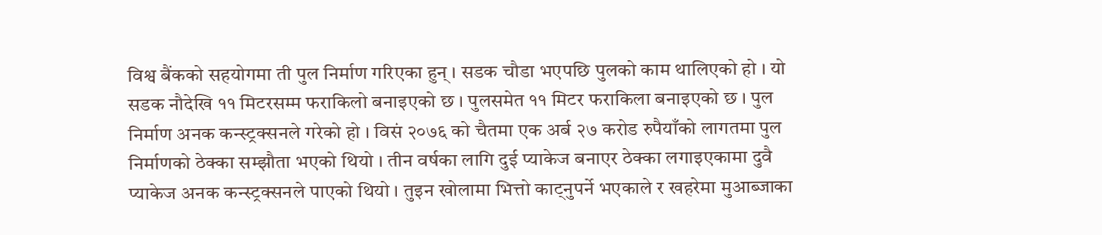विश्व बैंकको सहयोगमा ती पुल निर्माण गरिएका हुन् । सडक चौडा भएपछि पुलको काम थालिएको हो । यो सडक नौदेखि ११ मिटरसम्म फराकिलो बनाइएको छ । पुलसमेत ११ मिटर फराकिला बनाइएको छ । पुल निर्माण अनक कन्स्ट्रक्सनले गरेको हो । विसं २०७६ को चैतमा एक अर्ब २७ करोड रुपैयाँको लागतमा पुल निर्माणको ठेक्का सम्झौता भएको थियो । तीन वर्षका लागि दुई प्याकेज बनाएर ठेक्का लगाइएकामा दुवै प्याकेज अनक कन्स्ट्रक्सनले पाएको थियो । तुइन खोलामा भित्तो काट्नुपर्ने भएकाले र खहरेमा मुआब्जाका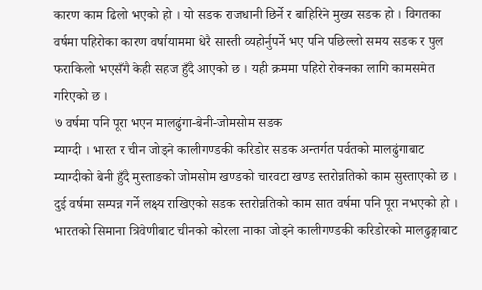कारण काम ढिलो भएको हो । यो सडक राजधानी छिर्ने र बाहिरिने मुख्य सडक हो । विगतका वर्षमा पहिरोका कारण वर्षायाममा धेरै सास्ती व्यहोर्नुपर्ने भए पनि पछिल्लो समय सडक र पुल फराकिलो भएसँगै केही सहज हुँदै आएको छ । यही क्रममा पहिरो रोक्नका लागि कामसमेत गरिएको छ ।
७ वर्षमा पनि पूरा भएन मालढुंगा-बेनी-जोमसोम सडक
म्याग्दी । भारत र चीन जोड्ने कालीगण्डकी करिडोर सडक अन्तर्गत पर्वतको मालढुंगाबाट म्याग्दीको बेनी हुँदै मुस्ताङको जोमसोम खण्डको चारवटा खण्ड स्तरोन्नतिको काम सुस्ताएको छ । दुई वर्षमा सम्पन्न गर्ने लक्ष्य राखिएको सडक स्तरोन्नतिको काम सात वर्षमा पनि पूरा नभएको हो । भारतको सिमाना त्रिवेणीबाट चीनको कोरला नाका जोड्ने कालीगण्डकी करिडोरको मालढुङ्गाबाट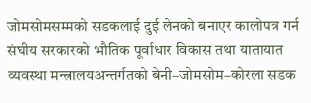जोमसोमसम्मको सडकलाई दुई लेनको बनाएर कालोपत्र गर्न संघीय सरकारको भौतिक पूर्वाधार विकास तथा यातायात व्यवस्था मन्त्रालयअन्तर्गतको बेनी–जोमसोम–कोरला सडक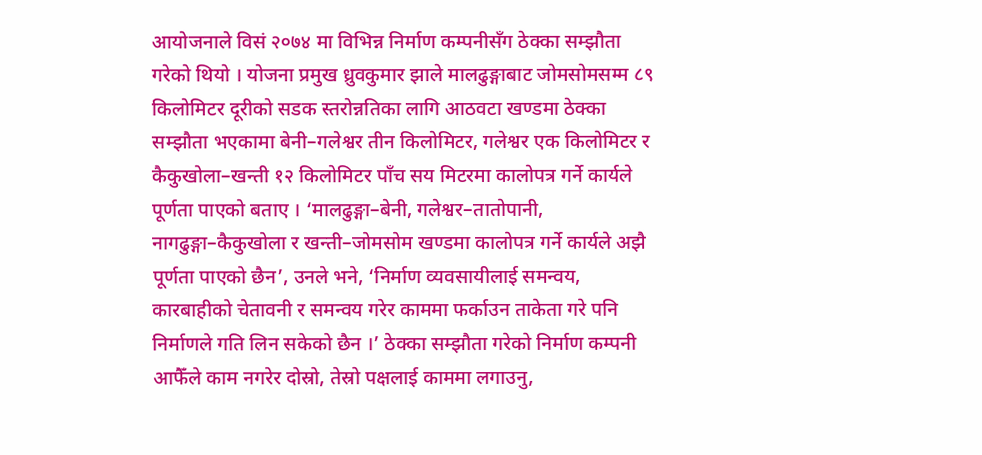आयोजनाले विसं २०७४ मा विभिन्न निर्माण कम्पनीसँग ठेक्का सम्झौता गरेको थियो । योजना प्रमुख ध्रुवकुमार झाले मालढुङ्गाबाट जोमसोमसम्म ८९ किलोमिटर दूरीको सडक स्तरोन्नतिका लागि आठवटा खण्डमा ठेक्का सम्झौता भएकामा बेनी–गलेश्वर तीन किलोमिटर, गलेश्वर एक किलोमिटर र कैकुखोला–खन्ती १२ किलोमिटर पाँच सय मिटरमा कालोपत्र गर्ने कार्यले पूर्णता पाएको बताए । ‘मालढुङ्गा–बेनी, गलेश्वर–तातोपानी, नागढुङ्गा–कैकुखोला र खन्ती–जोमसोम खण्डमा कालोपत्र गर्ने कार्यले अझै पूर्णता पाएको छैन’, उनले भने, ‘निर्माण व्यवसायीलाई समन्वय, कारबाहीको चेतावनी र समन्वय गरेर काममा फर्काउन ताकेता गरे पनि निर्माणले गति लिन सकेको छैन ।’ ठेक्का सम्झौता गरेको निर्माण कम्पनी आफैँले काम नगरेर दोस्रो, तेस्रो पक्षलाई काममा लगाउनु,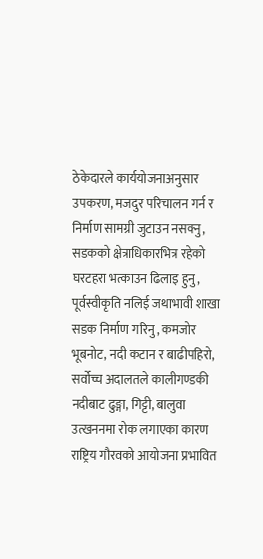ठेकेदारले कार्ययोजनाअनुसार उपकरण, मजदुर परिचालन गर्न र निर्माण सामग्री जुटाउन नसक्नु, सडकको क्षेत्राधिकारभित्र रहेको घरटहरा भत्काउन ढिलाइ हुनु, पूर्वस्वीकृति नलिई जथाभावी शाखा सडक निर्माण गरिनु, कमजोर भूबनोट, नदी कटान र बाढीपहिरो, सर्वोच्च अदालतले कालीगण्डकी नदीबाट ढुङ्गा, गिट्टी, बालुवा उत्खननमा रोक लगाएका कारण राष्ट्रिय गौरवको आयोजना प्रभावित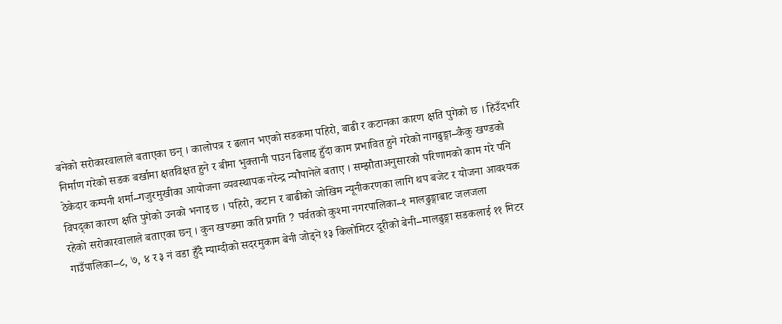बनेको सरोकारवालाले बताएका छन् । कालोपत्र र ढलान भएको सडकमा पहिरो, बाढी र कटानका कारण क्षति पुगेको छ । हिउँदभरि निर्माण गरेको सडक बर्खामा क्षतविक्षत हुने र बीमा भुक्तानी पाउन ढिलाइ हुँदा काम प्रभावित हुने गरेको नागढुङ्गा–कैकु खण्डको ठेकेदार कम्पनी शर्मा–गजुरमुखीका आयोजना व्यवस्थापक नरेन्द्र न्यौपानेले बताए । सम्झौताअनुसारको परिणामको काम गरे पनि विपद्का कारण क्षति पुगेको उनको भनाइ छ । पहिरो, कटान र बाढीको जोखिम न्यूनीकरणका लागि थप बजेट र योजना आवश्यक रहेको सरोकारवालाले बताएका छन् । कुन खण्डमा कति प्रगति ? पर्वतको कुश्मा नगरपालिका–१ मालढुङ्गाबाट जलजला गाउँपालिका–८, ७, ४ र ३ नं वडा हुँदै म्याग्दीको सदरमुकाम बेनी जोड्ने १३ किलोमिटर दूरीको बेनी–मालढुङ्गा सडकलाई ११ मिटर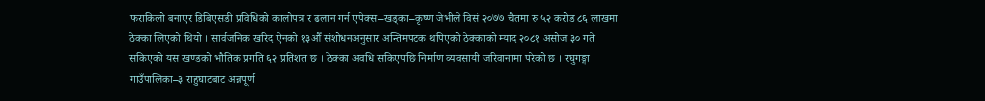फराकिलो बनाएर डिबिएसडी प्रविधिको कालोपत्र र ढलान गर्न एपेक्स–खड्का–कृष्ण जेभीले विसं २०७७ चैतमा रु ५२ करोड ८६ लाखमा ठेक्का लिएको थियो । सार्वजनिक खरिद ऐनको १३औँ संशोधनअनुसार अन्तिमपटक थपिएको ठेक्काको म्याद २०८१ असोज ३० गते सकिएको यस खण्डको भौतिक प्रगति ६२ प्रतिशत छ । ठेक्का अवधि सकिएपछि निर्माण व्यवसायी जरिवानामा परेको छ । रघुगङ्गा गाउँपालिका–३ राहुघाटबाट अन्नपूर्ण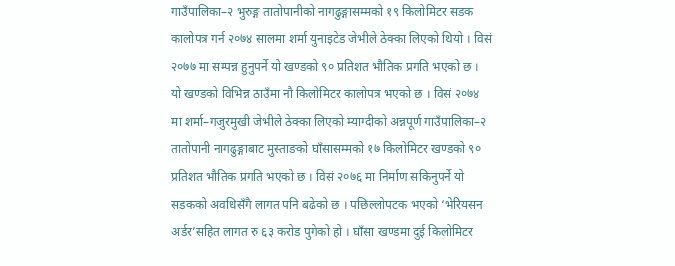गाउँपालिका–२ भुरुङ्ग तातोपानीको नागढुङ्गासम्मको १९ किलोमिटर सडक कालोपत्र गर्न २०७४ सालमा शर्मा युनाइटेड जेभीले ठेक्का लिएको थियो । विसं २०७७ मा सम्पन्न हुनुपर्ने यो खण्डको ९० प्रतिशत भौतिक प्रगति भएको छ । यो खण्डको विभिन्न ठाउँमा नौ किलोमिटर कालोपत्र भएको छ । विसं २०७४ मा शर्मा–गजुरमुखी जेभीले ठेक्का लिएको म्याग्दीको अन्नपूर्ण गाउँपालिका–२ तातोपानी नागढुङ्गाबाट मुस्ताङको घाँसासम्मको १७ किलोमिटर खण्डको ९० प्रतिशत भौतिक प्रगति भएको छ । विसं २०७६ मा निर्माण सकिनुपर्ने यो सडकको अवधिसँगै लागत पनि बढेको छ । पछिल्लोपटक भएको ‘भेरियसन अर्डर’सहित लागत रु ६३ करोड पुगेको हो । घाँसा खण्डमा दुई किलोमिटर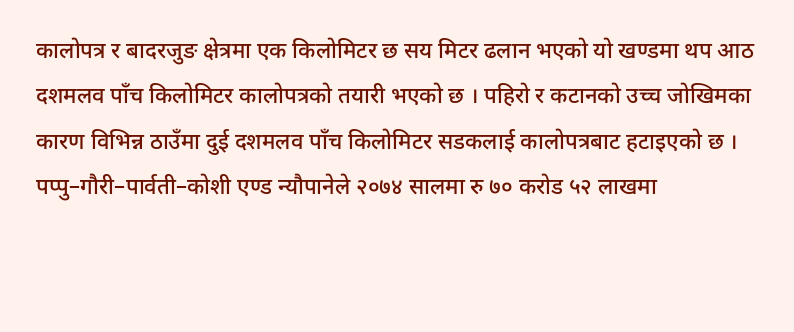कालोपत्र र बादरजुङ क्षेत्रमा एक किलोमिटर छ सय मिटर ढलान भएको यो खण्डमा थप आठ दशमलव पाँच किलोमिटर कालोपत्रको तयारी भएको छ । पहिरो र कटानको उच्च जोखिमका कारण विभिन्न ठाउँमा दुई दशमलव पाँच किलोमिटर सडकलाई कालोपत्रबाट हटाइएको छ । पप्पु–गौरी–पार्वती–कोशी एण्ड न्यौपानेले २०७४ सालमा रु ७० करोड ५२ लाखमा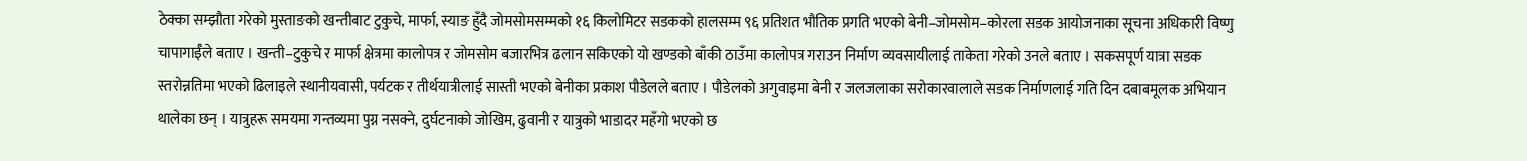ठेक्का सम्झौता गरेको मुस्ताङको खन्तीबाट टुकुचे, मार्फा, स्याङ हुँदै जोमसोमसम्मको १६ किलोमिटर सडकको हालसम्म ९६ प्रतिशत भौतिक प्रगति भएको बेनी–जोमसोम–कोरला सडक आयोजनाका सूचना अधिकारी विष्णु चापागाईँले बताए । खन्ती–टुकुचे र मार्फा क्षेत्रमा कालोपत्र र जोमसोम बजारभित्र ढलान सकिएको यो खण्डको बाँकी ठाउँमा कालोपत्र गराउन निर्माण व्यवसायीलाई ताकेता गरेको उनले बताए । सकसपूर्ण यात्रा सडक स्तरोन्नतिमा भएको ढिलाइले स्थानीयवासी, पर्यटक र तीर्थयात्रीलाई सास्ती भएको बेनीका प्रकाश पौडेलले बताए । पौडेलको अगुवाइमा बेनी र जलजलाका सरोकारवालाले सडक निर्माणलाई गति दिन दबाबमूलक अभियान थालेका छन् । यात्रुहरू समयमा गन्तव्यमा पुग्न नसक्ने, दुर्घटनाको जोखिम, ढुवानी र यात्रुको भाडादर महँगो भएको छ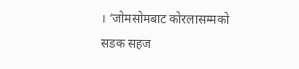। ‘जोमसोमबाट कोरलासम्मको सडक सहज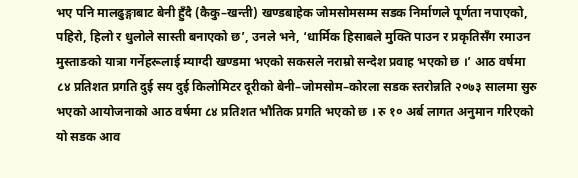भए पनि मालढुङ्गाबाट बेनी हुँदै (कैकु–खन्ती) खण्डबाहेक जोमसोमसम्म सडक निर्माणले पूर्णता नपाएको, पहिरो, हिलो र धुलोले सास्ती बनाएको छ’, उनले भने, ‘धार्मिक हिसाबले मुक्ति पाउन र प्रकृतिसँग रमाउन मुस्ताङको यात्रा गर्नेहरूलाई म्याग्दी खण्डमा भएको सकसले नराम्रो सन्देश प्रवाह भएको छ ।’ आठ वर्षमा ८४ प्रतिशत प्रगति दुई सय दुई किलोमिटर दूरीको बेनी–जोमसोम–कोरला सडक स्तरोन्नति २०७३ सालमा सुरु भएको आयोजनाको आठ वर्षमा ८४ प्रतिशत भौतिक प्रगति भएको छ । रु १० अर्ब लागत अनुमान गरिएको यो सडक आव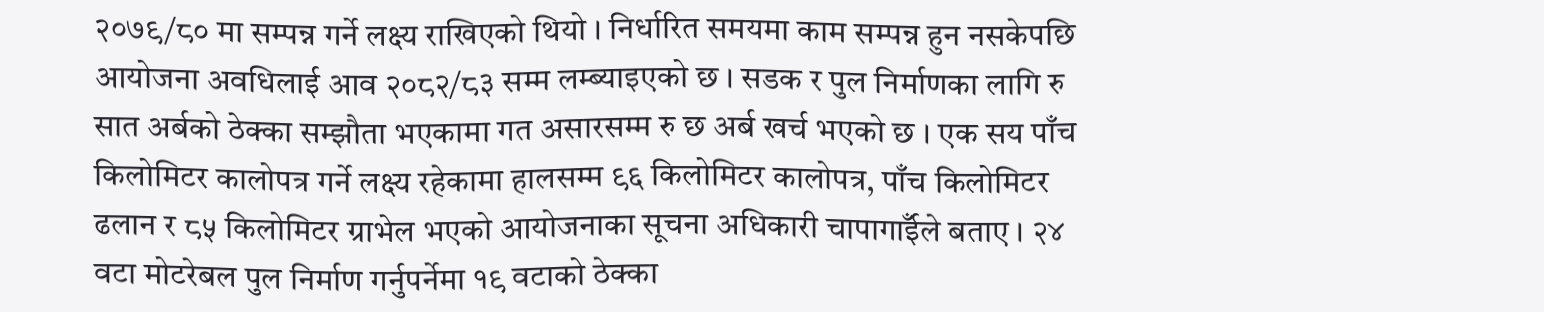२०७९/८० मा सम्पन्न गर्ने लक्ष्य राखिएको थियो । निर्धारित समयमा काम सम्पन्न हुन नसकेपछि आयोजना अवधिलाई आव २०८२/८३ सम्म लम्ब्याइएको छ । सडक र पुल निर्माणका लागि रु सात अर्बको ठेक्का सम्झौता भएकामा गत असारसम्म रु छ अर्ब खर्च भएको छ । एक सय पाँच किलोमिटर कालोपत्र गर्ने लक्ष्य रहेकामा हालसम्म ९६ किलोमिटर कालोपत्र, पाँच किलोमिटर ढलान र ८५ किलोमिटर ग्राभेल भएको आयोजनाका सूचना अधिकारी चापागाईँले बताए । २४ वटा मोटरेबल पुल निर्माण गर्नुपर्नेमा १९ वटाको ठेक्का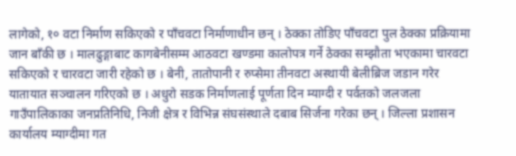लागेको, १० वटा निर्माण सकिएको र पाँचवटा निर्माणाधीन छन् । ठेक्का तोडिए पाँचवटा पुल ठेक्का प्रक्रियामा जान बाँकी छ । मालढुङ्गाबाट कागबेनीसम्म आठवटा खण्डमा कालोपत्र गर्ने ठेक्का सम्झौता भएकामा चारवटा सकिएको र चारवटा जारी रहेको छ । बेनी, तातोपानी र रुप्सेमा तीनवटा अस्थायी बेलीब्रिज जडान गरेर यातायात सञ्चालन गरिएको छ । अधुरो सडक निर्माणलाई पूर्णता दिन म्याग्दी र पर्वतको जलजला गाउँपालिकाका जनप्रतिनिधि, निजी क्षेत्र र विभिन्न संघसंस्थाले दबाब सिर्जना गरेका छन् । जिल्ला प्रशासन कार्यालय म्याग्दीमा गत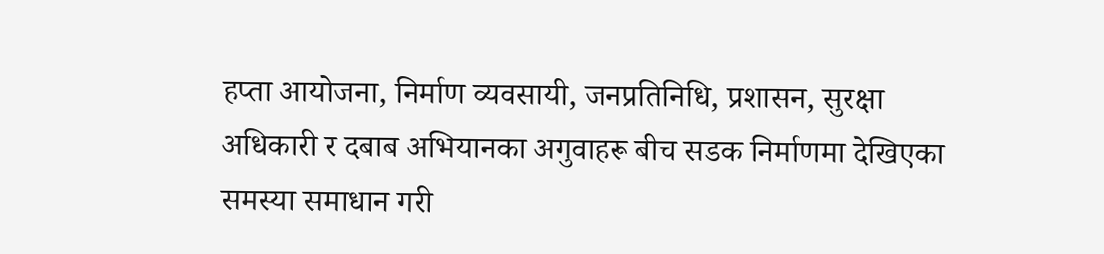हप्ता आयोजना, निर्माण व्यवसायी, जनप्रतिनिधि, प्रशासन, सुरक्षा अधिकारी र दबाब अभियानका अगुवाहरू बीच सडक निर्माणमा देखिएका समस्या समाधान गरी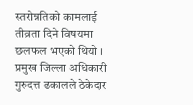स्तरोन्नतिको कामलाई तीव्रता दिने विषयमा छलफल भएको थियो । प्रमुख जिल्ला अधिकारी गुरुदत्त ढकालले ठेकेदार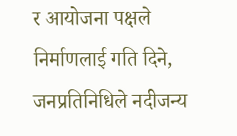र आयोजना पक्षले निर्माणलाई गति दिने, जनप्रतिनिधिले नदीजन्य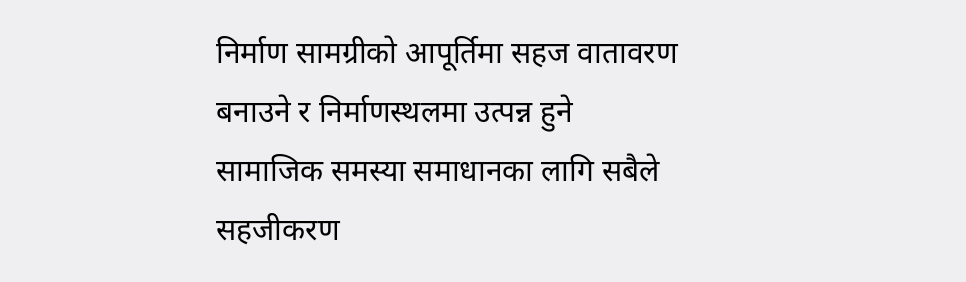निर्माण सामग्रीको आपूर्तिमा सहज वातावरण बनाउने र निर्माणस्थलमा उत्पन्न हुने सामाजिक समस्या समाधानका लागि सबैले सहजीकरण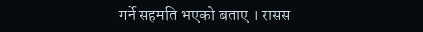गर्ने सहमति भएको बताए । रासस